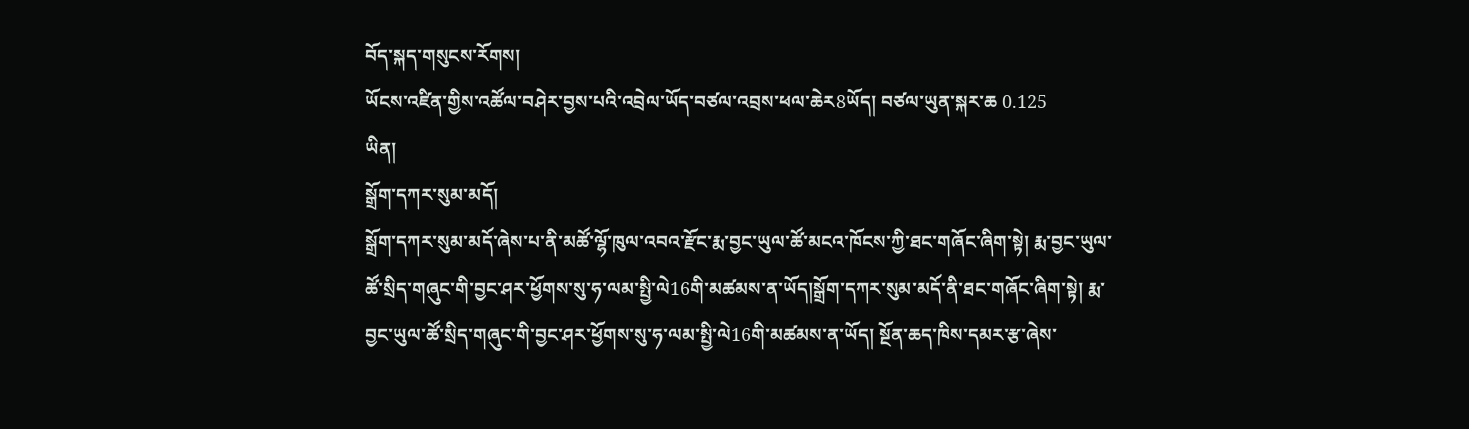བོད་སྐད་གསུངས་རོགས།
ཡོངས་འཛིན་གྱིས་འཚོལ་བཤེར་བྱས་པའི་འབྲེལ་ཡོད་བཙལ་འབྲས་ཕལ་ཆེར8ཡོད། བཙལ་ཡུན་སྐར་ཆ 0.125
ཡིན།
སྒྲོག་དཀར་སུམ་མདོ།
སྒྲོག་དཀར་སུམ་མདོ་ཞེས་པ་ནི་མཚོ་ལྷོ་ཁུལ་འབའ་རྫོང་རྨ་བྱང་ཡུལ་ཚོ་མངའ་ཁོངས་ཀྱི་ཐང་གཞོང་ཞིག་སྟེ། རྨ་བྱང་ཡུལ་ཚོ་སྲིད་གཞུང་གི་བྱང་ཤར་ཕྱོགས་སུ་ཧ་ལམ་སྤྱི་ལེ16གི་མཚམས་ན་ཡོད།སྒྲོག་དཀར་སུམ་མདོ་ནི་ཐང་གཞོང་ཞིག་སྟེ། རྨ་བྱང་ཡུལ་ཚོ་སྲིད་གཞུང་གི་བྱང་ཤར་ཕྱོགས་སུ་ཧ་ལམ་སྤྱི་ལེ16གི་མཚམས་ན་ཡོད། སྔོན་ཆད་ཁིས་དམར་རྩ་ཞེས་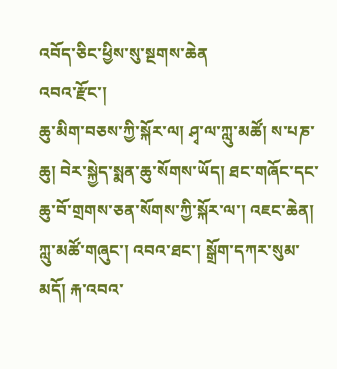འབོད་ཅིང་ཕྱིས་སུ་སྔགས་ཆེན
འབའ་རྫོང་།
ཆུ་མིག་བཅས་ཀྱི་སྐོར་ལ། ཤྭ་ལ་ཀླུ་མཚོ། ས་པཎ་ཆུ། བེར་སྐྱེད་སྨན་ཆུ་སོགས་ཡོད། ཐང་གཞོང་དང་ཆུ་བོ་གྲགས་ཅན་སོགས་ཀྱི་སྐོར་ལ་། འཇང་ཆེན། ཀླུ་མཚོ་གཞུང་། འབའ་ཐང་། སྒྲོག་དཀར་སུམ་མདོ། རྐ་འབའ་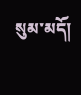སུམ་མདོ།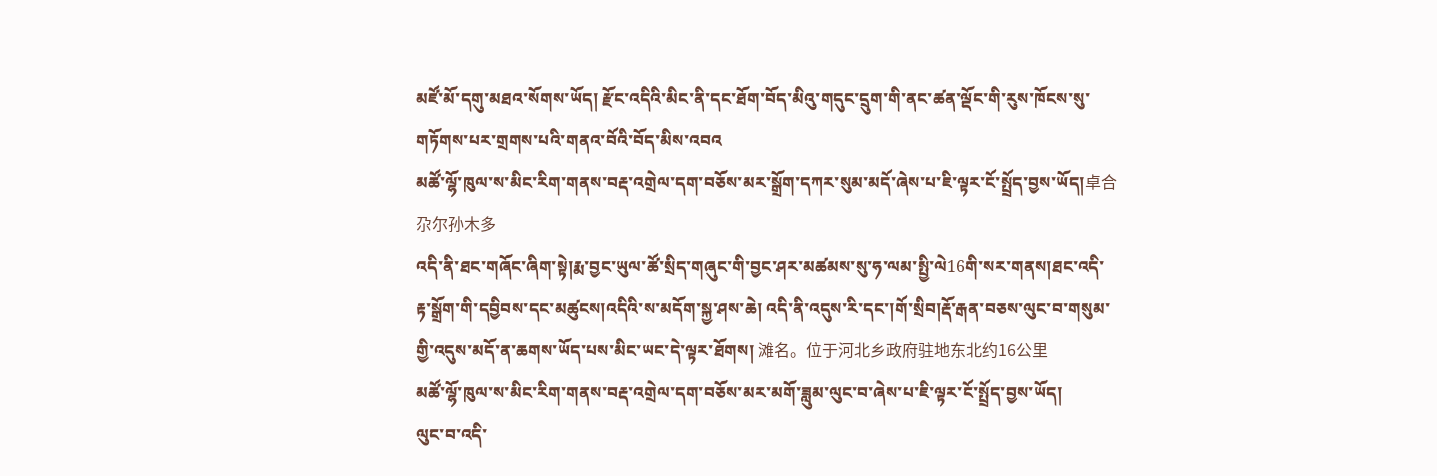མཛོ་མོ་དགུ་མཐའ་སོགས་ཡོད། རྫོང་འདིའི་མིང་ནི་དང་ཐོག་བོད་མིའུ་གདུང་དྲུག་གི་ནང་ཚན་ལྡོང་གི་རུས་ཁོངས་སུ་གཏོགས་པར་གྲགས་པའི་གནའ་བོའི་བོད་མིས་འབའ
མཚོ་ལྷོ་ཁུལ་ས་མིང་རིག་གནས་བརྡ་འགྲེལ་དག་བཅོས་མར་སྒྲོག་དཀར་སུམ་མདོ་ཞེས་པ་ཇི་ལྟར་ངོ་སྤྲོད་བྱས་ཡོད།卓合尕尔孙木多
འདི་ནི་ཐང་གཞོང་ཞིག་སྟེ།རྨ་བྱང་ཡུལ་ཚོ་སྲིད་གཞུང་གི་བྱང་ཤར་མཚམས་སུ་ཧ་ལམ་སྤྱི་ལེ16གི་སར་གནས།ཐང་འདི་རྟ་སྒྲོག་གི་དབྱིབས་དང་མཚུངས།འདིའི་ས་མདོག་སྐྱ་ཤས་ཆེ། འདི་ནི་འདུས་རི་དང་།གོ་སྲིབ།རྡོ་རྒན་བཅས་ལུང་བ་གསུམ་གྱི་འདུས་མདོ་ན་ཆགས་ཡོད་པས་མིང་ཡང་དེ་ལྟར་ཐོགས། 滩名。位于河北乡政府驻地东北约16公里
མཚོ་ལྷོ་ཁུལ་ས་མིང་རིག་གནས་བརྡ་འགྲེལ་དག་བཅོས་མར་མགོ་ཟླུམ་ལུང་བ་ཞེས་པ་ཇི་ལྟར་ངོ་སྤྲོད་བྱས་ཡོད།
ལུང་བ་འདི་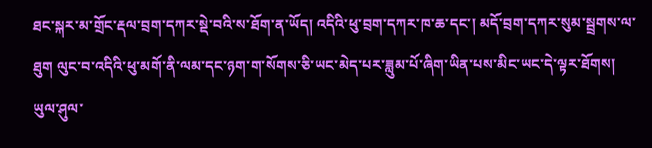ཐང་སྐར་མ་གྲོང་རྡལ་བྲག་དཀར་སྡེ་བའི་ས་ཐོག་ན་ཡོད། འདིའི་ཕུ་བྲག་དཀར་ཁ་ཆ་དང་། མདོ་བྲག་དཀར་སུམ་སྦྲགས་ལ་ཐུག ལུང་བ་འདིའི་ཕུ་མགོ་ནི་ལམ་དང་ཉག་ག་སོགས་ཅི་ཡང་མེད་པར་ཟླུམ་པོ་ཞིག་ཡིན་པས་མིང་ཡང་དེ་ལྟར་ཐོགས།
ཡུལ་ཤུལ་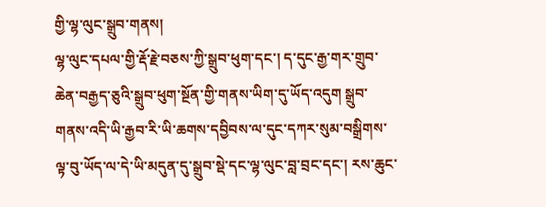གྱི་ལྷ་ལུང་སྒྲུབ་གནས།
ལྷ་ལུང་དཔལ་གྱི་རྡོ་རྗེ་བཅས་ཀྱི་སྒྲུབ་ཕུག་དང་། ད་དུང་རྒྱ་གར་གྲུབ་ཆེན་བརྒྱད་ཅུའི་སྒྲུབ་ཕུག་སྔོན་གྱི་གནས་ཡིག་དུ་ཡོད་འདུག སྒྲུབ་གནས་འདི་ཡི་རྒྱབ་རི་ཡི་ཆགས་དབྱིབས་ལ་དུང་དཀར་སུམ་བསྒྲིགས་ལྟ་བུ་ཡོད་ལ་དེ་ཡི་མདུན་དུ་སྒྲུབ་སྡེ་དང་ལྷ་ལུང་བླ་བྲང་དང་། རས་ཆུང་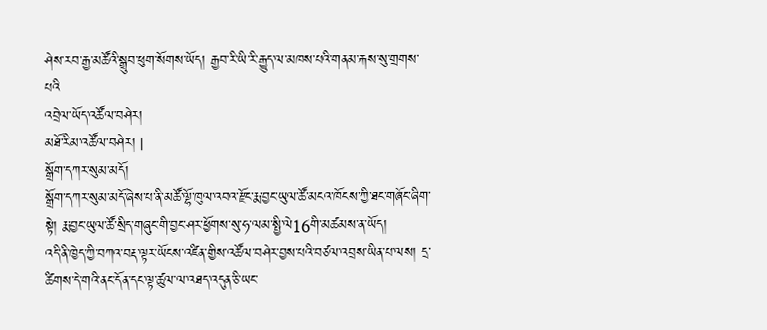ཤེས་རབ་རྒྱ་མཚོའི་སྒྲུབ་ཕུག་སོགས་ཡོད། རྒྱབ་རི་ཡི་རི་རྒྱུད་ལ་མཁས་པའི་གནམ་རྐས་སུ་གྲགས་པའི
འབྲེལ་ཡོད་འཚོལ་བཤེར།
མཐོ་རིམ་འཚོལ་བཤེར། |
སྒྲོག་དཀར་སུམ་མདོ།
སྒྲོག་དཀར་སུམ་མདོ་ཞེས་པ་ནི་མཚོ་ལྷོ་ཁུལ་འབའ་རྫོང་རྨ་བྱང་ཡུལ་ཚོ་མངའ་ཁོངས་ཀྱི་ཐང་གཞོང་ཞིག་སྟེ། རྨ་བྱང་ཡུལ་ཚོ་སྲིད་གཞུང་གི་བྱང་ཤར་ཕྱོགས་སུ་ཧ་ལམ་སྤྱི་ལེ16གི་མཚམས་ན་ཡོད།
འདི་ནི་ཁྱེད་ཀྱི་བཀའ་བརྡ་ལྟར་ཡོངས་འཛིན་གྱིས་འཚོལ་བཤེར་བྱས་པའི་བཙལ་འབྲས་ཡིན་པ་ལས། དྲ་ཚིགས་དེ་གའི་ནང་དོན་དང་ལྟ་ཚུལ་ལ་འཐད་འདུན་ཅི་ཡང་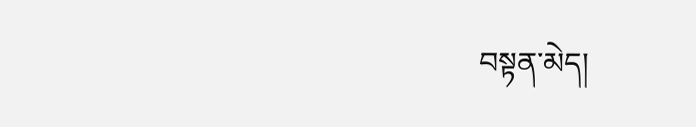བསྟན་མེད།